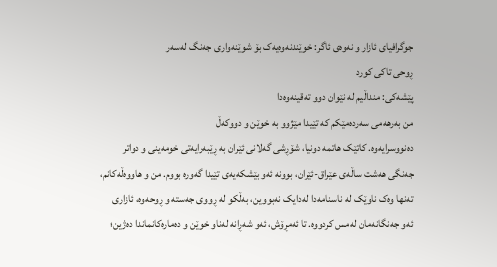جوگرافیای ئازار و نەوەی ئاگر: خوێندنەوەیەک بۆ شوێنەواری جەنگ لەسەر
ڕوحی تاکی کورد
پێشەکی: منداڵیم لە نێوان دوو تەقینەوەدا
من بەرهەمی سەردەمێکم کە تێیدا مێژوو بە خوێن و دووکەڵ
دەنووسرایەوە. کاتێک هاتمە دونیا، شۆڕشی گەلانی ئێران بە ڕێبەرایەتی خومەینی و دواتر
جەنگی هەشت ساڵەی عێراق-ئێران، بوونە ئەو بێشکەیەی تێیدا گەورە بووم. من و هاووەڵەکانم،
تەنها وەک ناوێک لە ناسنامەدا لەدایک نەبووین، بەڵکو لە ڕووی جەستە و ڕوحەوە، ئازاری
ئەو جەنگانەمان لەمس کردووە. تا ئەمڕۆش، ئەو شەڕانە لەناو خوێن و دەمارەکانماندا دەژین؛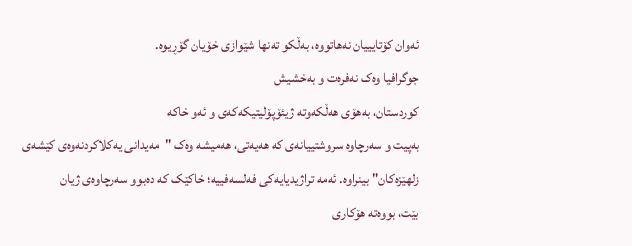ئەوان کۆتایییان نەهاتووە، بەڵکو تەنها شێوازی خۆیان گۆڕیوە.
جوگرافیا وەک نەفرەت و بەخشیش
کوردستان، بەهۆی هەڵکەوتە ژیئۆپۆلیتیکەکەی و ئەو خاکە
بەپیت و سەرچاوە سروشتییانەی کە هەیەتی، هەمیشە وەک "مەیدانی یەکلاکردنەوەی کێشەی
زلهێزەکان" بینراوە. ئەمە تراژیدیایەکی فەلسەفییە؛ خاکێک کە دەبوو سەرچاوەی ژیان
بێت، بووەتە هۆکاری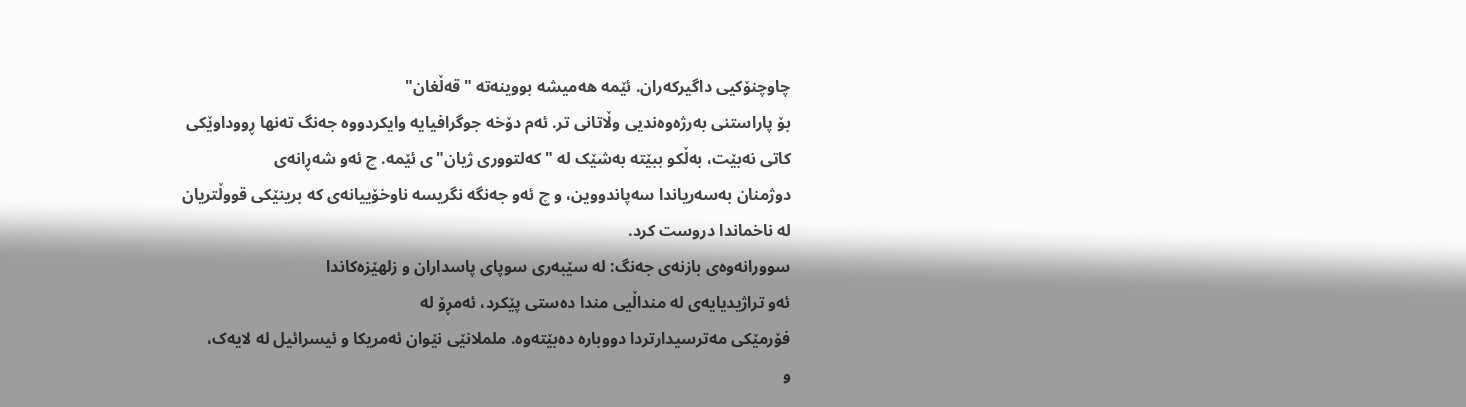چاوچنۆکیی داگیرکەران. ئێمە هەمیشە بووینەتە "قەڵغان"
بۆ پاراستنی بەرژەوەندیی وڵاتانی تر. ئەم دۆخە جوگرافیایە وایکردووە جەنگ تەنها ڕووداوێکی
کاتی نەبێت، بەڵکو ببێتە بەشێک لە "کەلتووری ژیان"ی ئێمە. چ ئەو شەڕانەی
دوژمنان بەسەریاندا سەپاندووین، و چ ئەو جەنگە نگریسە ناوخۆییانەی کە برینێکی قووڵتریان
لە ناخماندا دروست کرد.
سوورانەوەی بازنەی جەنگ: لە سێبەری سوپای پاسداران و زلهێزەکاندا
ئەو تراژیدیایەی لە منداڵیی مندا دەستی پێکرد، ئەمڕۆ لە
فۆرمێکی مەترسیدارتردا دووبارە دەبێتەوە. ململانێی نێوان ئەمریکا و ئیسرائیل لە لایەک،
و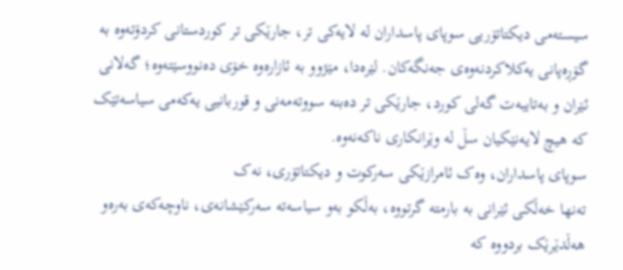سیستەمی دیکتاتۆریی سوپای پاسداران لە لایەکی تر، جارێکی تر کوردستانی کردۆتەوە بە
گۆڕەپانی یەکلاکردنەوەی جەنگەکان. لێرەدا، مێژوو بە ئازارەوە خۆی دەنووسێتەوە؛ گەلانی
ئێران و بەتایبەت گەلی کورد، جارێکی تر دەبنە سووتەمەنی و قوربانیی یەکەمی سیاسەتێک
کە هیچ لایەنێکیان سڵ لە وێرانکاری ناکەنەوە.
سوپای پاسداران، وەک ئامرازێکی سەرکوت و دیکتاتۆری، نەک
تەنها خەڵکی ئێرانی بە بارمتە گرتووە، بەڵکو بەو سیاسەتە سەرکێشانەی، ناوچەکەی بەرەو
هەڵدێرێک بردووە کە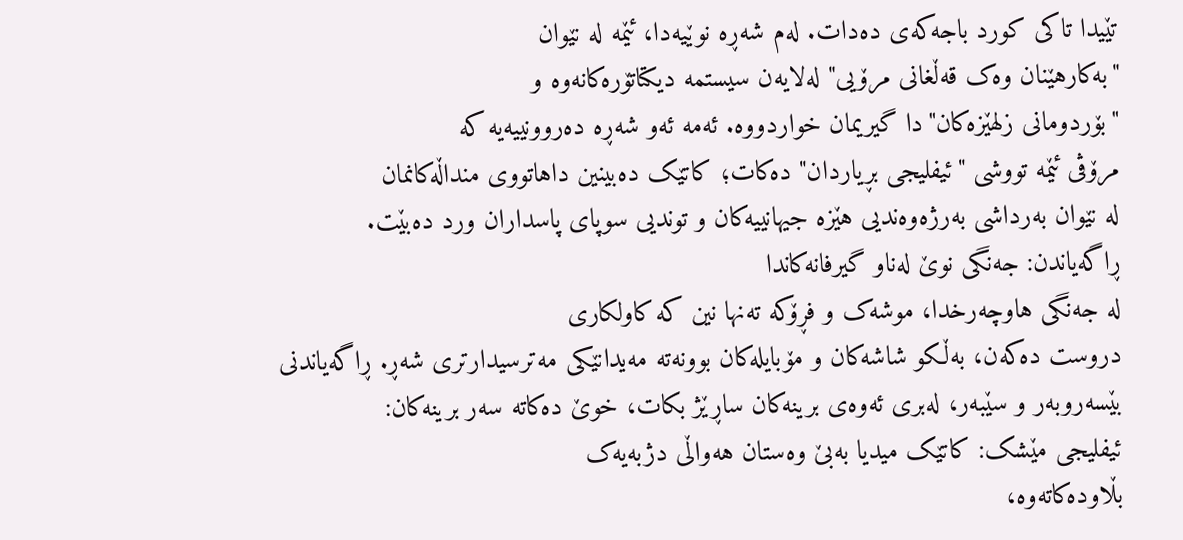تێیدا تاکی کورد باجەکەی دەدات. لەم شەڕە نوێیەدا، ئێمە لە نێوان
"بەکارهێنان وەک قەڵغانی مرۆیی" لەلایەن سیستمە دیکتاتۆرەکانەوە و
"بۆردومانی زلهێزەکان"دا گیریمان خواردووە. ئەمە ئەو شەڕە دەروونییەیە کە
مرۆڤی ئێمە تووشی "ئیفلیجی بڕیاردان" دەکات؛ کاتێک دەبینین داهاتووی منداڵەکانمان
لە نێوان بەرداشی بەرژەوەندیی هێزە جیهانییەکان و توندیی سوپای پاسداران ورد دەبێت.
ڕاگەیاندن: جەنگی نوێ لەناو گیرفانەکاندا
لە جەنگی هاوچەرخدا، موشەک و فڕۆکە تەنها نین کە کاولکاری
دروست دەکەن، بەڵکو شاشەکان و مۆبایلەکان بوونەتە مەیدانێکی مەترسیدارتری شەڕ. ڕاگەیاندنی
بێسەروبەر و سێبەر، لەبری ئەوەی برینەکان ساڕێژ بکات، خوێ دەکاتە سەر برینەکان:
ئیفلیجی مێشک: کاتێک میدیا بەبێ وەستان هەواڵی دژبەیەک
بڵاودەکاتەوە،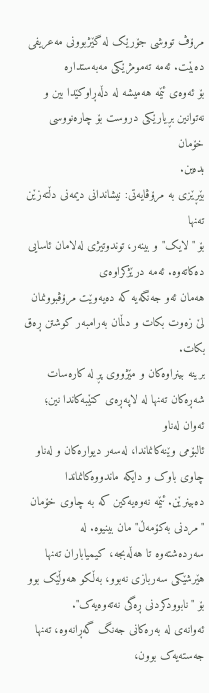مرۆڤ تووشی جۆرێک لە گێژبوونی مەعریفی دەبێت. ئەمە تەمومژێکی مەبەستدارە
بۆ ئەوەی ئێمە هەمیشە لە دڵەڕاوکێدا بین و نەتوانین بڕیارێکی دروست بۆ چارەنووسی خۆمان
بدەین.
بێڕێزی بە مرۆڤایەتی: نیشاندانی دیمەنی دڵتەزێن تەنها
بۆ "لایک" و بینەر، توندوتیژی لەلامان ئاسایی دەکاتەوە. ئەمە درێژکراوەی
هەمان ئەو جەنگەیە کە دەیەوێت مرۆڤبوونمان لێ زەوت بکات و دڵمان بەرامبەر کوشتن ڕەق
بکات.
برینە بینراوەکان و مێژووی پڕ لە کارەسات
شەڕەکان تەنها لە لاپەڕەی کتێبەکاندا نین؛ ئەوان لەناو
ئالبۆمی وێنەکانماندا، لەسەر دیوارەکان و لەناو چاوی باوک و دایکە ماندووەکانماندا
دەبینرێن. ئێمە نەوەیەکین کە بە چاوی خۆمان "مردنی بەکۆمەڵ"مان بینیوە. لە
سەردەشتەوە تا هەڵەبجە، کیمیاباران تەنها هێرشێکی سەربازی نەبوو، بەڵکو هەوڵێک بوو
بۆ "نابوودکردنی ڕەگی نەتەوەیەک".
ئەوانەی لە بەرەکانی جەنگ گەڕانەوە، تەنها جەستەیەک بوون،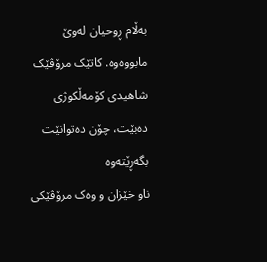بەڵام ڕوحیان لەوێ مابووەوە. کاتێک مرۆڤێک شاهیدی کۆمەڵکوژی دەبێت، چۆن دەتوانێت بگەڕێتەوە
ناو خێزان و وەک مرۆڤێکی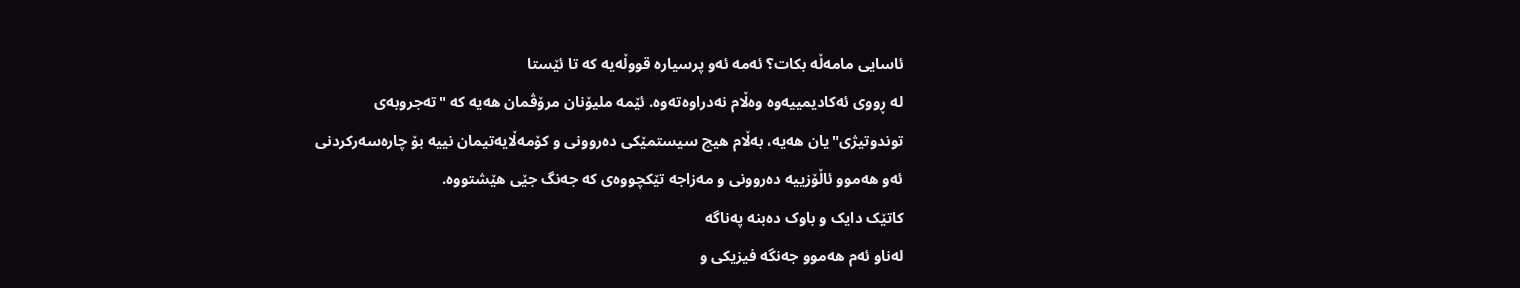ئاسایی مامەڵە بکات؟ ئەمە ئەو پرسیارە قووڵەیە کە تا ئێستا
لە ڕووی ئەکادیمییەوە وەڵام نەدراوەتەوە. ئێمە ملیۆنان مرۆڤمان هەیە کە "تەجروبەی
توندوتیژی"یان هەیە، بەڵام هیچ سیستمێکی دەروونی و کۆمەڵایەتیمان نییە بۆ چارەسەرکردنی
ئەو هەموو ئاڵۆزییە دەروونی و مەزاجە تێکچووەی کە جەنگ جێی هێشتووە.
کاتێک دایک و باوک دەبنە پەناگە
لەناو ئەم هەموو جەنگە فیزیکی و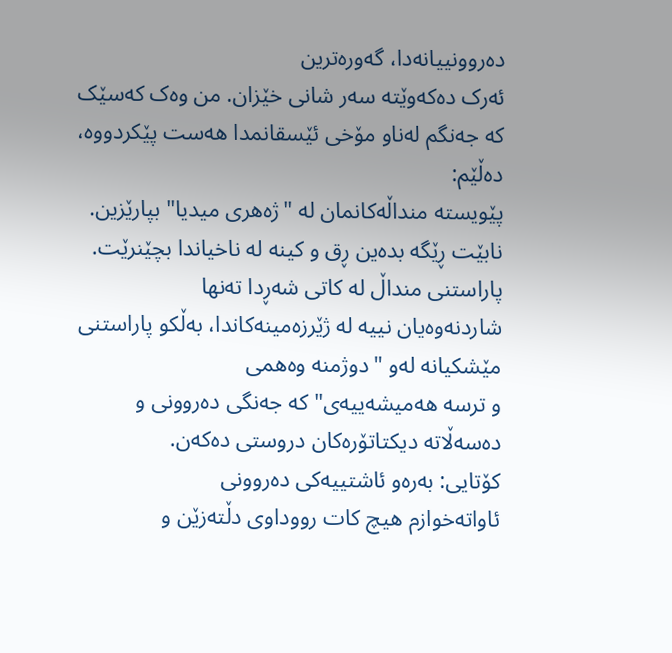دەروونییانەدا، گەورەترین
ئەرک دەکەوێتە سەر شانی خێزان. من وەک کەسێک کە جەنگم لەناو مۆخی ئێسقانمدا هەست پێکردووە،
دەڵێم:
پێویستە منداڵەکانمان لە "ژەهری میدیا" بپارێزین.
نابێت ڕێگە بدەین ڕق و کینە لە ناخیاندا بچێنرێت. پاراستنی منداڵ لە کاتی شەڕدا تەنها
شاردنەوەیان نییە لە ژێرزەمینەکاندا، بەڵکو پاراستنی مێشکیانە لەو "دوژمنە وەهمی
و ترسە هەمیشەییەی" کە جەنگی دەروونی و دەسەڵاتە دیکتاتۆرەکان دروستی دەکەن.
کۆتایی: بەرەو ئاشتییەکی دەروونی
ئاواتەخوازم هیچ کات رووداوی دڵتەزێن و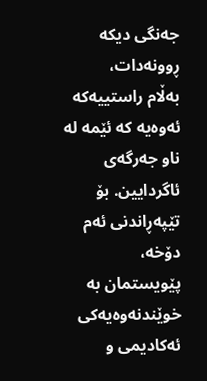جەنگی دیکە ڕوونەدات،
بەڵام راستییەکە ئەوەیە کە ئێمە لە ناو جەرگەی ئاگردایین. بۆ تێپەڕاندنی ئەم دۆخە،
پێویستمان بە خوێندنەوەیەکی ئەکادیمی و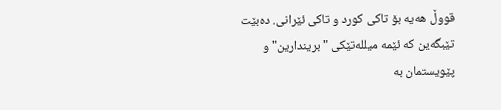قووڵ هەیە بۆ تاکی کورد و تاکی ئێرانی. دەبێت
تێبگەین کە ئێمە میللەتێکی "بریندارین" و پێویستمان بە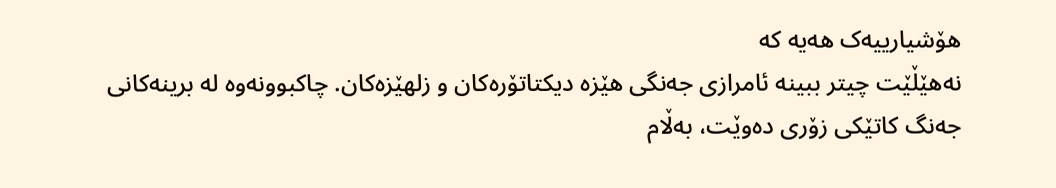هۆشیارییەک هەیە کە
نەهێڵێت چیتر ببینە ئامرازی جەنگی هێزە دیکتاتۆرەکان و زلهێزەکان. چاکبوونەوە لە برینەکانی
جەنگ کاتێکی زۆری دەوێت، بەڵام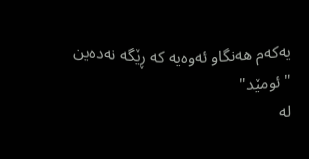یەکەم هەنگاو ئەوەیە کە ڕێگە نەدەین "ئومێد"
لە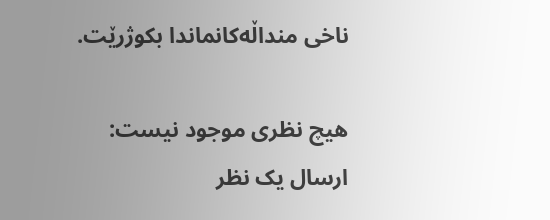ناخی منداڵەکانماندا بکوژرێت.

هیچ نظری موجود نیست:
ارسال یک نظر